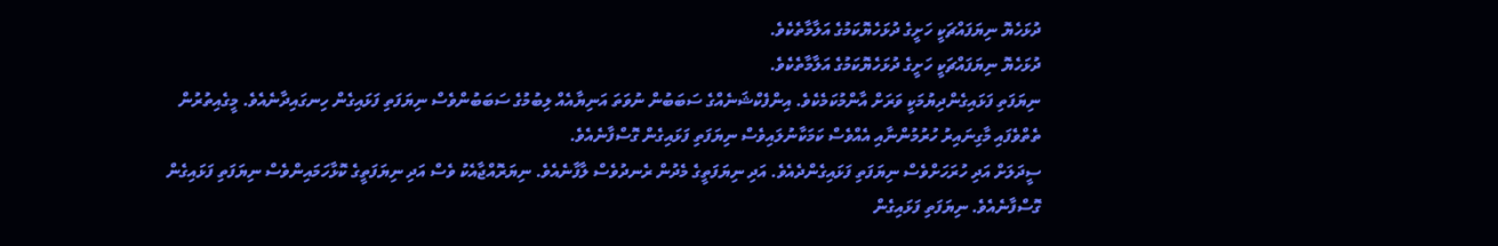ދުޅަހެޔޮ ނިޔަފައްޗަކީ ހަށީގެ ދުޅަހެޔޮކަމުގެ އަލާމާތެކެވެ.
ދުޅަހެޔޮ ނިޔަފައްޗަކީ ހަށީގެ ދުޅަހެޔޮކަމުގެ އަލާމާތެކެވެ.
ނިޔަފަތި ފަޅައިގެންދިޔުމަކީ ވަރަށް އާންމުކަމެކެވެ. އިންފެކްޝަނެއްގެ ސަބަބުން ނުވަތަ އަނިޔާއެއް ލިބުމުގެ ސަބަބުންވެސް ނިޔަފަތި ފަޅައިގެން ހިނގައިދާނެއެވެ. މީގެއިތުރުން ތެތްވެފައި މާގިނައިރު ހުރުމުންނާއި އެއްވެސް ކަމަކާނުލައިވެސް ނިޔަފަތި ފަޅައިގެން ގޮސްފާނެއެވެ.
ސީދަލަށް އަދި ހުރަހަށްވެސް ނިޔަފަތި ފަޅައިގެންދެއެވެ. އަދި ނިޔަފަތީގެ މެދުން ރެނދުވެސް ލާފާނެއެވެ. ނިޔަރޮއްޖާއެކު ވެސް އަދި ނިޔަފަތީގެ ކޮޅާހަމައިންވެސް ނިޔަފަތި ފަޅައިގެން ގޮސްފާނެއެވެ. ނިޔަފަތި ފަޅައިގެން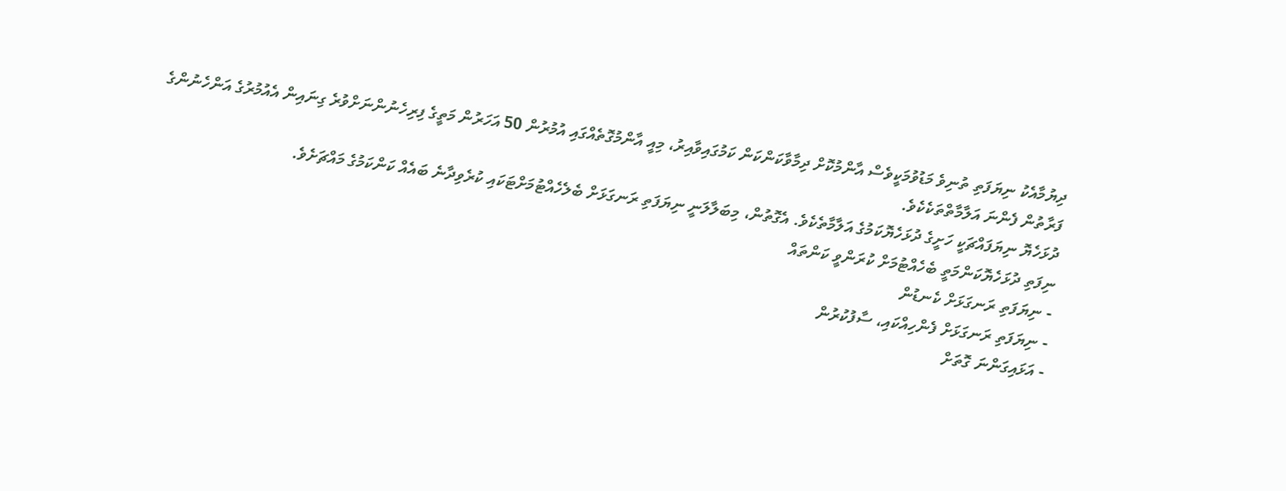ދިޔުމާއެކު ނިޔަފަތި ތުނިވެ މަޑުވުމަކީވެސް އާންމުކޮށް ދިމާވާކަންކަން ކަމުގައިވާއިރު، މިއީ އާންމުގޮތެއްގައި އުމުރުން 50 އަހަރުން މަތީގެ ފިރިހެނުންނަށްވުރެ ގިނައިން އެއުމުރުގެ އަންހެނުންގެ ފަރާތުން ފެންނަ އަލާމާތްތަކެކެވެ.
ދުޅަހެޔޮ ނިޔަފައްޗަކީ ހަށީގެ ދުޅަހެޔޮކަމުގެ އަލާމާތެކެވެ. އެގޮތުން، މިބަލާލަނީ ނިޔަފަތި ރަނގަޅަށް ބެލެހެއްޓުމަށްޓަކައި ކުރެވިދާނެ ބައެއް ކަންކަމުގެ މައްޗަށެވެ.
ނިފަތި ދުޅަހެޔޮކަންމަތީ ބެހެއްޓުމަށް ކުރަންވީ ކަންތައް
- ނިޔަފަތި ރަނގަޅަށް ކެނޑުން
- ނިޔަފަތި ރަނގަޅަށް ފެންހިއްކައި، ސާފުކުރުން
- އަޅައިގަންނަ ގޮތަށް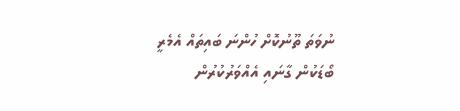ނުވަތަ ތޫނުކޮށް ހުންނަ ބައިތައް އެމެރީ ބޯޑަކުން ގާނައި އެއްވަރުކުރުން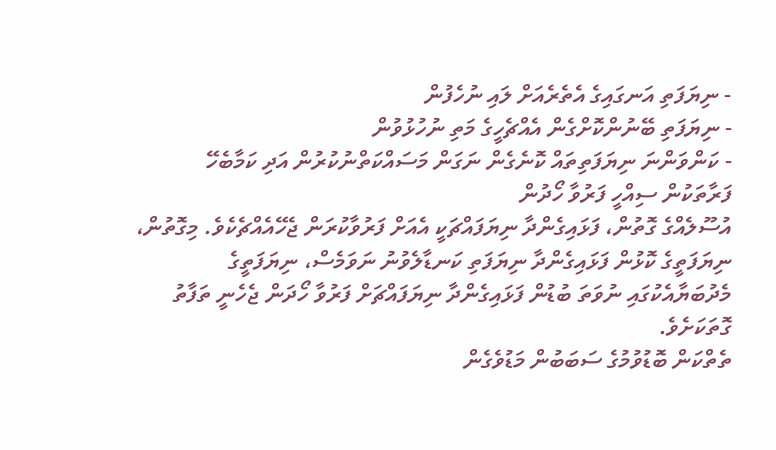- ނިޔަފަތި އަނގައިގެ އެތެރެއަށް ލައި ނުހެފުން
- ނިޔަފަތި ބޭނުންކޮށްގެން އެއްޗެހީގެ މަތި ނުހުޅުވުން
- ކަންވަންނަ ނިޔަފަތިތައް ކޮނެގެން ނަގަން މަސައްކަތްނުކުރުން އަދި ކަމާބެހޭ ފަރާތަކުން ސިއްހީ ފަރުވާ ހޯދުން
އުސޫލެއްގެ ގޮތުން، ފަޅައިގެންދާ ނިޔަފައްޗަކީ އެއަށް ފަރުވާކުރަން ޖެހޭއެއްޗެކެވެ. މިގޮތުން، ނިޔަފަތީގެ ކޮޅުން ފަޅައިގެންދާ ނިޔަފަތި ކަނޑާލެވުނު ނަވަމެސް، ނިޔަފަތީގެ މެދުބަޔާއެކުގައި ނުވަތަ ބުޑުން ފަޅައިގެންދާ ނިޔަފައްޗަށް ފަރުވާ ހޯދަން ޖެހެނީ ތަފާތު ގޮތަކަށެވެ.
ތެތްކަން ބޮޑުވުމުގެ ސަބަބުން މަޑުވެގެން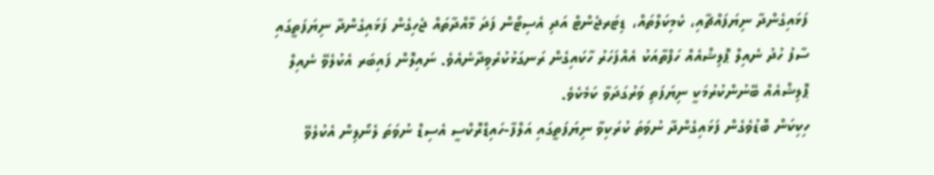ފަޅައިގެންދާ ނިޔަފައްޗާއި، ކެމިކަލްތައް، ޑިޓަރޖެންޓް އަދި އެސިޓޯން ފަދަ މާއްދާތައް ޖެހިގެން ފަޅައިގެންދާ ނިޔަފަތީގައި ސާފު ހުދު ނެއިލް ޕޮލިޝްއެއް ހަފްތާއަކު އެއްފަހަރު ހާކައިގެން ރަނގަޅުކުރެވިދާނެއެވެ. ނައިލޮން ފައިބަރ އެކުލެވޭ ނެއިލް ޕޮލިޝްއެއް ބޭނުންކުރުމަކީ ނިޔަފަތި ވަރުގަދަވާ ކަމެކެވެ.
ހިކިކަން ބޮޑުވެގެން ފަޅައިގެންދާ ނުވަތަ ކުރަކިވާ ނިޔަފަތީގައި އަލްފާ-ހައިޑްރޮކްސީ އެސިޑް ނުވަތަ ލެނޯލިން އެކުލެވޭ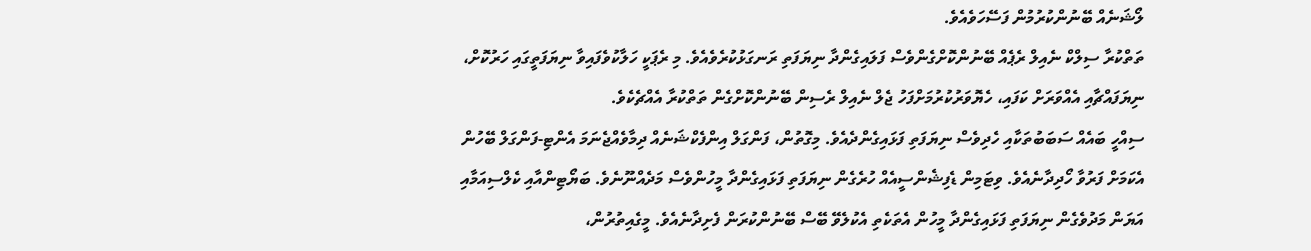ލޯޝަނެއް ބޭނުންކުރުމުން ފަސޭހަވެއެވެ.
ތަތްކުރާ ސިލްކް ނެއިލް ރެޕެއް ބޭނުންކޮށްގެންވެސް ފަލައިގެންދާ ނިޔަފަތި ރަނގަޅުކުރެވެއެވެ. މި ރެޕަކީ ހަލާކުވެފައިވާ ނިޔަފަތީގައި ހަރުކޮށް، ނިޔަފައްޗާއި އެއްވަރަށް ކަފައި، ހެޔޮވަރުކުރުމަށްފަހު ޖެލް ނެއިލް ރެސިން ބޭނުންކޮށްގެން ތަތްކުރާ އެއްޗެކެވެ.
ސިއްހީ ބައެއް ސަބަބުތަކާއި ހެދިވެސް ނިޔަފަތި ފަޅައިގެންދެއެވެ. މިގޮތުން، ފަންގަލް އިންފެކްޝަނެއް ދިމާވެއްޖެނަމަ އެންޓި-ފަންގަލް ބޭހުން އެކަމަށް ފަރުވާ ހޯދިދާނެއެވެ. ވިޓަމިން ޑެފިޝެންސީއެއް ހުރެގެން ނިޔަފަތި ފަޅައިގެންދާ މީހުންވެސް މަދެއްނޫނެވެ. ބަޔޯޓިންއާއި ކެލްސިއަމާއި އަޔަން މަދުވެގެން ނިޔަފަތި ފަޅައިގެންދާ މީހުން އެތަކެތި އެކުލެވޭ ބޭސް ބޭނުންކުރަން ފެށިދާނެއެވެ. މީގެއިތުރުން،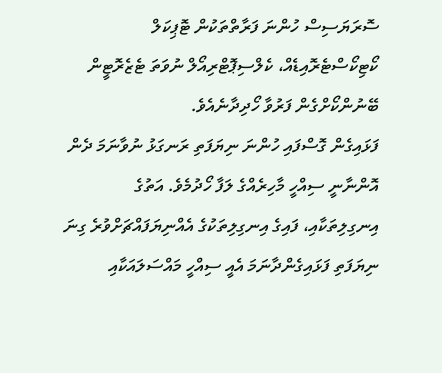ސޮރަޔަސިސް ހުންނަ ފަރާތްތަކުން ޓޮޕިކަލް ކޯޓިކޯސްޓެރޮއިޑެއް، ކެލްސިޕޮޓްރިއޯލް ނުވަތަ ޓެޒެރޮޓީން ބޭނުންކޯށްގެން ފަރުވާ ހޯދިދާނެއެވެ.
ފަޅައިގެން ގޮސްފައި ހުންނަ ނިޔަފަތި ރަނގަޅު ނުވާނަމަ ދެން އޮންނާނީ ސިއްހީ މާހިރެއްގެ ލަފާ ހޯދުމެވެ. އަތުގެ އިނގިލިތަކާއި، ފައިގެ އިނގިލިތަކުގެ އެއްނިޔަފައްޗަށްވުރެ ގިނަ ނިޔަފަތި ފަޅައިގެންދާނަމަ އެއީ ސިއްހީ މައްސަލައަކާއި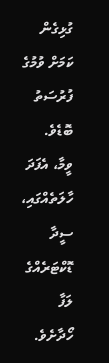ގުޅިގެން ކަމަށް ވުމުގެ ފުރުސަތު ބޮޑެވެ. ވީމާ، އެފަދަ ހާލަތެއްގައި، ސީދާ ޑޮކްޓަރެއްގެ ލަފާ ހޯދާށެވެ.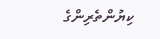ކިޔުންތެރިންގެ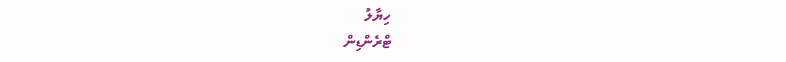ހިޔާލު
ޓްރެންޑިން